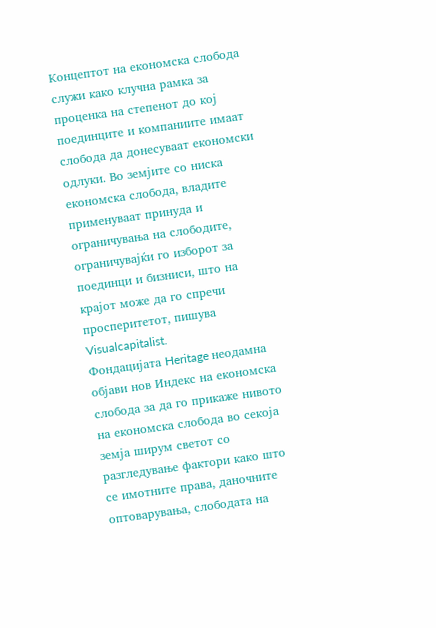Концептот на економска слобода служи како клучна рамка за проценка на степенот до кој поединците и компаниите имаат слобода да донесуваат економски одлуки. Во земјите со ниска економска слобода, владите применуваат принуда и ограничувања на слободите, ограничувајќи го изборот за поединци и бизниси, што на крајот може да го спречи просперитетот, пишува Visualcapitalist.
Фондацијата Heritage неодамна објави нов Индекс на економска слобода за да го прикаже нивото на економска слобода во секоја земја ширум светот со разгледување фактори како што се имотните права, даночните оптоварувања, слободата на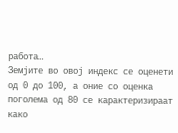работа…
Земјите во овој индекс се оценети од 0 до 100, а оние со оценка поголема од 80 се карактеризираат како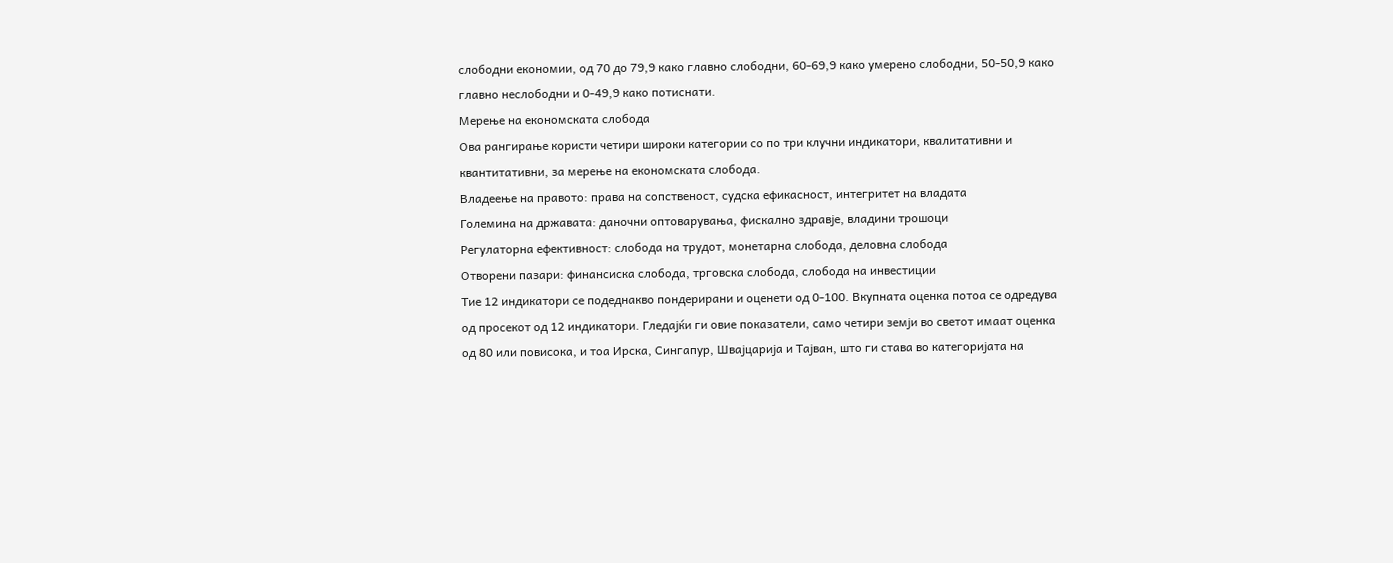слободни економии, од 70 до 79,9 како главно слободни, 60-69,9 како умерено слободни, 50-50,9 како главно неслободни и 0-49,9 како потиснати.
Мерење на економската слобода
Ова рангирање користи четири широки категории со по три клучни индикатори, квалитативни и квантитативни, за мерење на економската слобода.
Владеење на правото: права на сопственост, судска ефикасност, интегритет на владата
Големина на државата: даночни оптоварувања, фискално здравје, владини трошоци
Регулаторна ефективност: слобода на трудот, монетарна слобода, деловна слобода
Отворени пазари: финансиска слобода, трговска слобода, слобода на инвестиции
Тие 12 индикатори се подеднакво пондерирани и оценети од 0-100. Вкупната оценка потоа се одредува од просекот од 12 индикатори. Гледајќи ги овие показатели, само четири земји во светот имаат оценка од 80 или повисока, и тоа Ирска, Сингапур, Швајцарија и Тајван, што ги става во категоријата на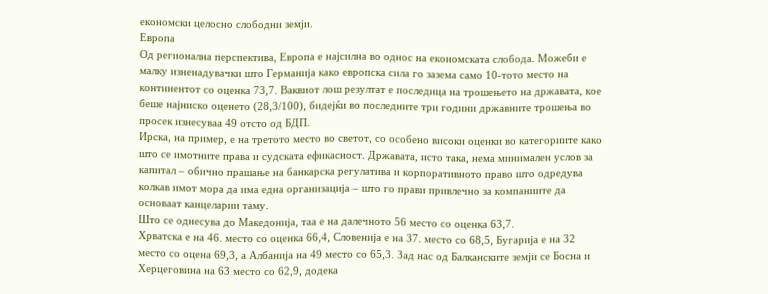економски целосно слободни земји.
Европа
Од регионална перспектива, Европа е најсилна во однос на економската слобода. Можеби е малку изненадувачки што Германија како европска сила го зазема само 10-тото место на континентот со оценка 73,7. Ваквиот лош резултат е последица на трошењето на државата, кое беше најниско оценето (28,3/100), бидејќи во последните три години државните трошења во просек изнесуваа 49 отсто од БДП.
Ирска, на пример, е на третото место во светот, со особено високи оценки во категориите како што се имотните права и судската ефикасност. Државата, исто така, нема минимален услов за капитал – обично прашање на банкарска регулатива и корпоративното право што одредува колкав имот мора да има една организација – што го прави привлечно за компаниите да основаат канцеларии таму.
Што се однесува до Македонија, таа е на далечното 56 место со оценка 63,7.
Хрватска е на 46. место со оценка 66,4, Словенија е на 37. место со 68,5, Бугарија е на 32 место со оцена 69,3, а Албанија на 49 место со 65,3. Зад нас од Балканските земји се Босна и Херцеговина на 63 место со 62,9, додека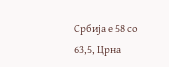Србија е 58 со 63,5, Црна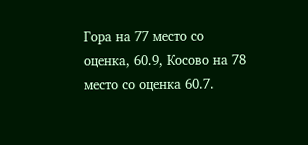Гора на 77 место со оценка, 60.9, Косово на 78 место со оценка 60.7.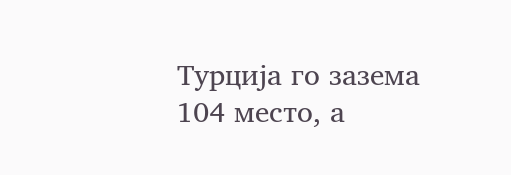Турција го зазема 104 место, а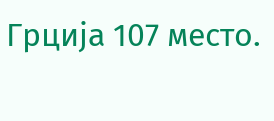Грција 107 место.